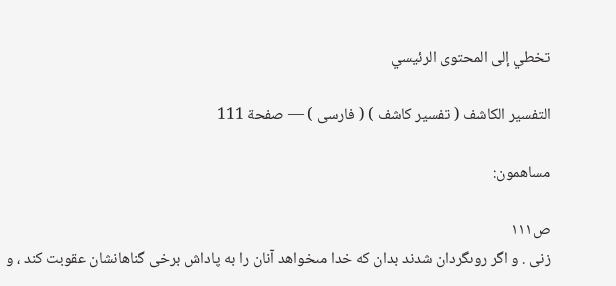تخطي إلى المحتوى الرئيسي

التفسير الكاشف ( تفسير كاشف ) ( فارسى ) — صفحة 111

مساهمون:

ص١١١
زنى . و اگر روىگردان شدند بدان كه خدا مىخواهد آنان را به پاداش برخى گناهانشان عقوبت كند ، و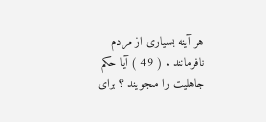هر آينه بسيارى از مردم نافرمانند . ( 49 ) آيا حكم جاهليت را مىجويند ؟ براى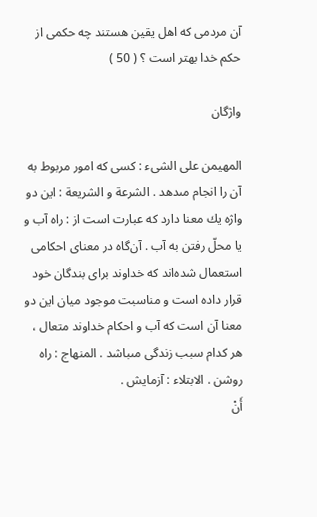آن مردمى كه اهل يقين هستند چه حكمى از حكم خدا بهتر است ؟ ( 50 )

واژگان

المهيمن على الشىء : كسى كه امور مربوط به آن را انجام مىدهد . الشرعة و الشريعة : اين دو واژه يك معنا دارد كه عبارت است از : راه آب و يا محلّ رفتن به آب . آن‌گاه در معناى احكامى استعمال شده‌اند كه خداوند براى بندگان خود قرار داده است و مناسبت موجود ميان اين دو معنا آن است كه آب و احكام خداوند متعال ، هر كدام سبب زندگى مىباشد . المنهاج : راه روشن . الابتلاء : آزمايش .
أَنْ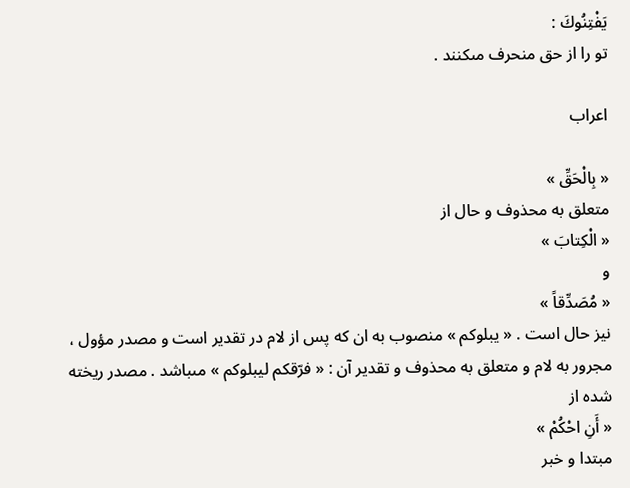يَفْتِنُوكَ :
تو را از حق منحرف مىكنند .

اعراب

« بِالْحَقِّ »
متعلق به محذوف و حال از
« الْكِتابَ »
و
« مُصَدِّقاً »
نيز حال است . « يبلوكم » منصوب به ان كه پس از لام در تقدير است و مصدر مؤول ، مجرور به لام و متعلق به محذوف و تقدير آن : « فرّقكم ليبلوكم » مىباشد . مصدر ريخته شده از
« أَنِ احْكُمْ »
مبتدا و خبر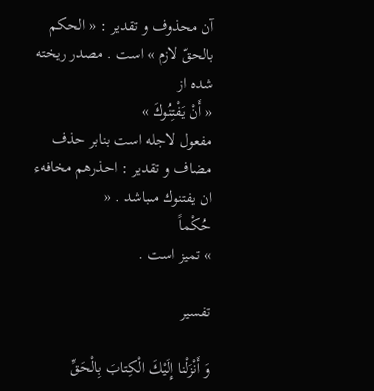آن محذوف و تقدير : « الحكم بالحقّ لازم » است . مصدر ريخته شده از
« أَنْ يَفْتِنُوكَ »
مفعول لاجله است بنابر حذف مضاف و تقدير : احذرهم مخافهء ان يفتنوك مىباشد . «
حُكْماً
» تميز است .

تفسير

وَ أَنْزَلْنا إِلَيْكَ الْكِتابَ بِالْحَقِّ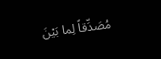مُصَدِّقاً لِما بَيْنَ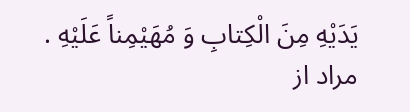يَدَيْهِ مِنَ الْكِتابِ وَ مُهَيْمِناً عَلَيْهِ .
مراد از